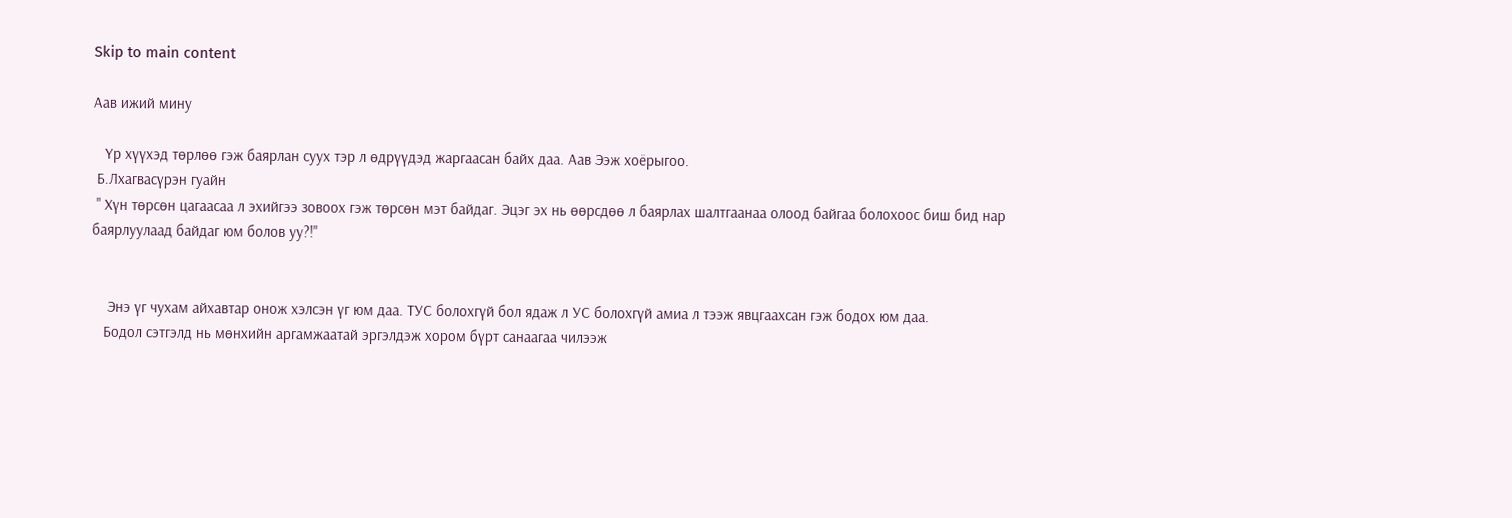Skip to main content

Аав ижий мину

   Үр хүүхэд төрлөө гэж баярлан суух тэр л өдрүүдэд жаргаасан байх даа. Аав Ээж хоёрыгоо.
 Б.Лхагвасүрэн гуайн
 " Хүн төрсөн цагаасаа л эхийгээ зовоох гэж төрсөн мэт байдаг. Эцэг эх нь өөрсдөө л баярлах шалтгаанаа олоод байгаа болохоос биш бид нар баярлуулаад байдаг юм болов уу?!"


    Энэ үг чухам айхавтар онож хэлсэн үг юм даа. ТУС болохгүй бол ядаж л УС болохгүй амиа л тээж явцгаахсан гэж бодох юм даа.
   Бодол сэтгэлд нь мөнхийн аргамжаатай эргэлдэж хором бүрт санаагаа чилээж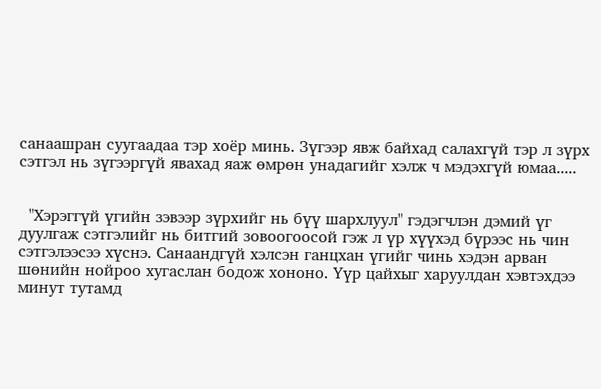санаашран суугаадаа тэр хоёр минь. Зүгээр явж байхад салахгүй тэр л зүрх сэтгэл нь зүгээргүй явахад яаж өмрөн унадагийг хэлж ч мэдэхгүй юмаа.....


  "Хэрэггүй үгийн зэвээр зүрхийг нь бүү шархлуул" гэдэгчлэн дэмий үг дуулгаж сэтгэлийг нь битгий зовоогоосой гэж л үр хүүхэд бүрээс нь чин сэтгэлээсээ хүснэ. Санаандгүй хэлсэн ганцхан үгийг чинь хэдэн арван шөнийн нойроо хугаслан бодож хононо. Үүр цайхыг харуулдан хэвтэхдээ минут тутамд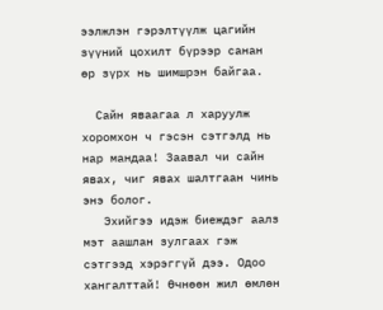ээлжлэн гэрэлтүүлж цагийн зүүний цохилт бүрээр санан өр зүрх нь шимшрэн байгаа.

  Сайн яваагаа л харуулж хоромхон ч гэсэн сэтгэлд нь нар мандаа! Заавал чи сайн явах, чиг явах шалтгаан чинь энэ болог.
   Эхийгээ идэж биеждэг аалз мэт аашлан зулгаах гэж сэтгээд хэрэггүй дээ. Одоо хангалттай! Өчнөөн жил өмлөн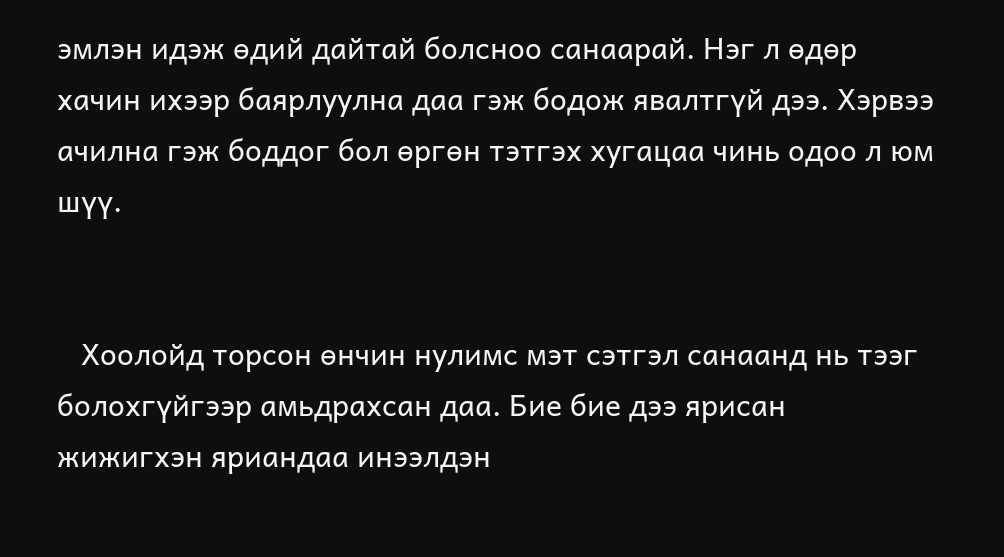эмлэн идэж өдий дайтай болсноо санаарай. Нэг л өдөр хачин ихээр баярлуулна даа гэж бодож явалтгүй дээ. Хэрвээ ачилна гэж боддог бол өргөн тэтгэх хугацаа чинь одоо л юм шүү.


   Хоолойд торсон өнчин нулимс мэт сэтгэл санаанд нь тээг болохгүйгээр амьдрахсан даа. Бие бие дээ ярисан жижигхэн яриандаа инээлдэн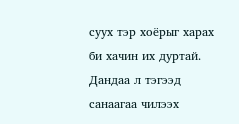суух тэр хоёрыг харах би хачин их дуртай. Дандаа л тэгээд санаагаа чилээх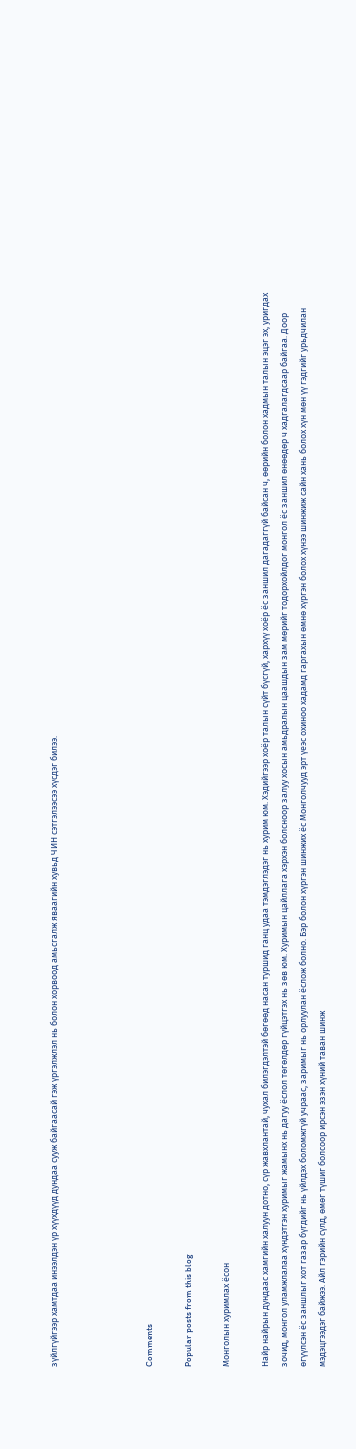зүйлгүйгээр хамтдаа инээлдэн үр хүүхдүүд дундаа сууж байгаасай гэж үргэлжлэл нь болон хорвоод амьсгалж яваагийн хувьд ЧИН сэтгэлээсээ хүсдэг билээ.




Comments

Popular posts from this blog

Монголын хуримлах ёсон

Найр найрын дундаас хамгийн халуун дотно, сүр жавхлантай, чухал билэгдэлтэй бөгөөд насан туршид ганц удаа тэмдэглэдэг нь хурим юм. Хэдийгээр хоёр талын сүйт бүсгүй, хархүү хоёр ёс заншил дагадаггүй байсан ч, өөрийн болон хадмын талын эцэг эх, уригдах зочид, монгол уламжлалаа хүндэтгэн хуримыг жамынх нь дагуу ёслол төгөлдөр гүйцэтгэх нь зөв юм. Хуримын цайллага хэрхэн болсноор залуу хосын амьдралын цаашдын зам мөрийг тодорхойлдог монгол ёс заншил өнөөдөр ч хадгалагдсаар байгаа. Доор өгүүлсэн ёс заншлыг хот газар бүгдийг нь үйлдэх боломжгүй учраас, заримыг нь орлуулан ёслож болно. Бэр болон хүргэн шинжих ёс Монголчууд эрт үеэс охиноо хадамд гаргахын өмнө хүргэн болох хүнээ шинжиж сайн хань болох хүн мөн үү гэдгийг урьдчилан мэдэцгээдэг байжээ. Айл гэрийн сүлд, өмөг түшиг болсоор ирсэн эзэн хүний таван шинж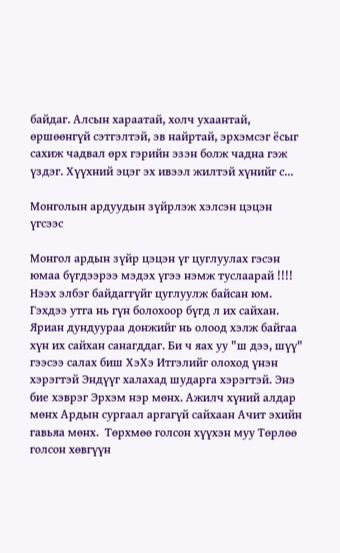байдаг. Алсын хараатай, холч ухаантай, өршөөнгүй сэтгэлтэй, эв найртай, эрхэмсэг ёсыг сахиж чадвал өрх гэрийн эзэн болж чадна гэж үздэг. Хүүхний эцэг эх ивээл жилтэй хүнийг с...

Монголын ардуудын зүйрлэж хэлсэн цэцэн үгсээс

Монгол ардын зүйр цэцэн үг цуглуулах гэсэн юмаа бүгдээрээ мэдэх үгээ нэмж туслаарай !!!! Нээх элбэг байдаггүйг цуглуулж байсан юм. Гэхдээ утга нь гүн болохоор бүгд л их сайхан.  Яриан дундуураа донжийг нь олоод хэлж байгаа  хүн их сайхан санагддаг. Би ч яах уу "ш дээ, шүү" гээсээ салах биш ХэХэ Итгэлийг олоход үнэн хэрэгтэй Эндүүг халахад шударга хэрэгтэй. Энэ бие хэврэг Эрхэм нэр мөнх. Ажилч хүний алдар мөнх Ардын сургаал аргагүй сайхаан Ачит эхийн гавьяа мөнх.  Төрхмөө голсон хүүхэн муу Төрлөө голсон хөвгүүн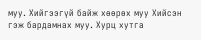муу. Хийгээгүй байж хөөрөх муу Хийсэн гэж бардамнах муу. Хурц хутга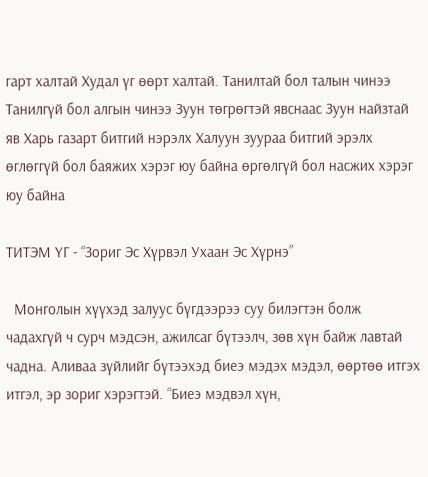гарт халтай Худал үг өөрт халтай. Танилтай бол талын чинээ Танилгүй бол алгын чинээ Зуун төгрөгтэй явснаас Зуун найзтай яв Харь газарт битгий нэрэлх Халуун зуураа битгий эрэлх өглөггүй бол баяжих хэрэг юу байна өргөлгүй бол насжих хэрэг юу байна

ТИТЭМ ҮГ - “Зориг Эс Хүрвэл Ухаан Эс Хүрнэ”

  Монголын хүүхэд залуус бүгдээрээ суу билэгтэн болж чадахгүй ч сурч мэдсэн, ажилсаг бүтээлч, зөв хүн байж лавтай чадна. Аливаа зүйлийг бүтээхэд биеэ мэдэх мэдэл, өөртөө итгэх итгэл, эр зориг хэрэгтэй. “Биеэ мэдвэл хүн,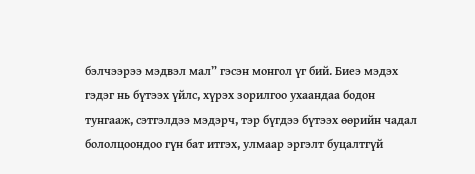бэлчээрээ мэдвэл мал” гэсэн монгол үг бий. Биеэ мэдэх гэдэг нь бүтээх үйлс, хүрэх зорилгоо ухаандаа бодон тунгааж, сэтгэлдээ мэдэрч, тэр бүгдээ бүтээх өөрийн чадал бололцоондоо гүн бат итгэх, улмаар эргэлт буцалтгүй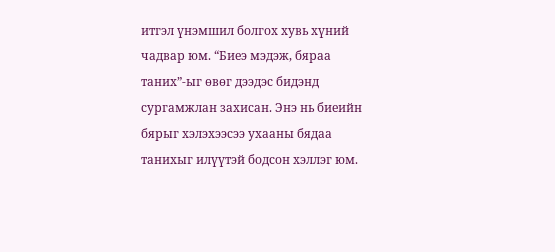итгэл үнэмшил болгох хувь хүний чадвар юм. “Биеэ мэдэж, бяраа таних”-ыг өвөг дээдэс бидэнд сургамжлан захисан. Энэ нь биеийн бярыг хэлэхээсээ ухааны бядаа танихыг илүүтэй бодсон хэллэг юм.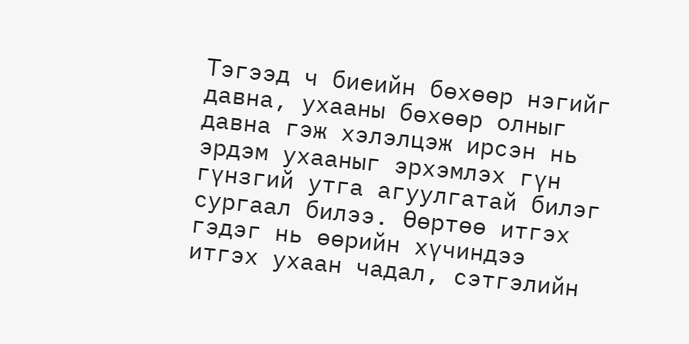Тэгээд ч биеийн бөхөөр нэгийг давна, ухааны бөхөөр олныг давна гэж хэлэлцэж ирсэн нь эрдэм ухааныг эрхэмлэх гүн гүнзгий утга агуулгатай билэг сургаал билээ. Өөртөө итгэх гэдэг нь өөрийн хүчиндээ итгэх ухаан чадал, сэтгэлийн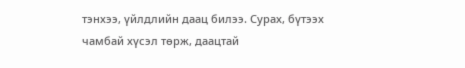тэнхээ, үйлдлийн даац билээ. Сурах, бүтээх чамбай хүсэл төрж, даацтай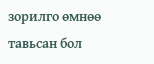зорилго өмнөө тавьсан бол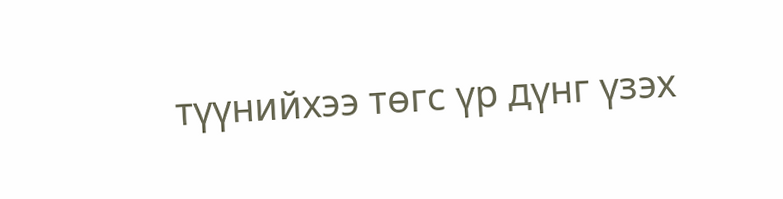түүнийхээ төгс үр дүнг үзэх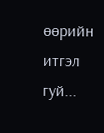өөрийн итгэл гуй...